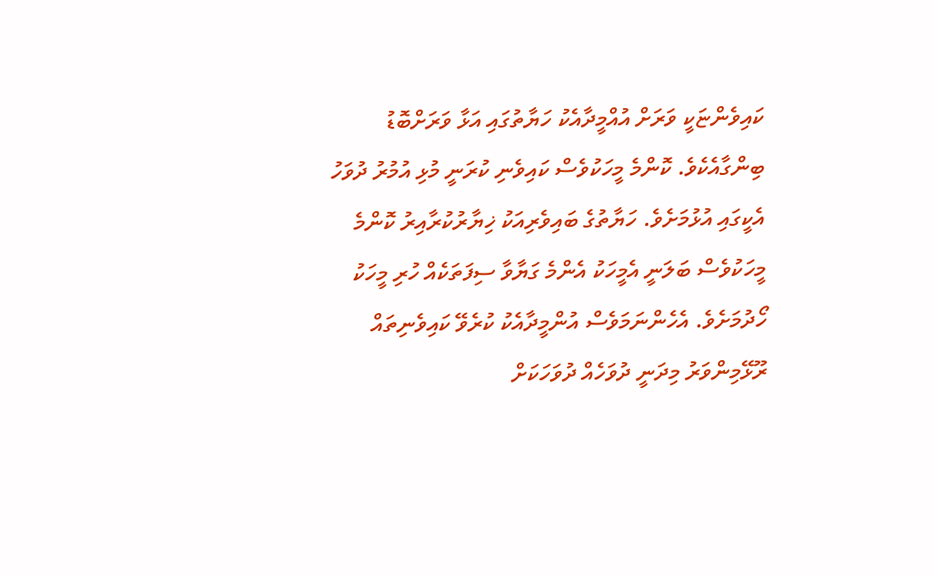ކައިވެންޏަކީ ވަރަށް އުއްމީދާއެކު ހަޔާތުގައި އަޅާ ވަރަށްބޮޑު ބިންގާއެކެވެ. ކޮންމެ މީހަކުވެސް ކައިވެނި ކުރަނީ މުޅި އުމުރު ދުވަހު އެކީގައި އުޅުމަށެވެ. ހަޔާތުގެ ބައިވެރިއަކު ޚިޔާރުކުރާއިރު ކޮންމެ މީހަކުވެސް ބަލަނީ އެމީހަކު އެންމެ ގަޔާވާ ސިފަތަކެއް ހުރި މީހަކު ހޯދުމަށެވެ. އެހެންނަމަވެސް އުންމީދާއެކު ކުރެވޭ ކައިވެނިތައް ރޫޅޭމިންވަރު މިދަނީ ދުވަހެއް ދުވަހަކަށް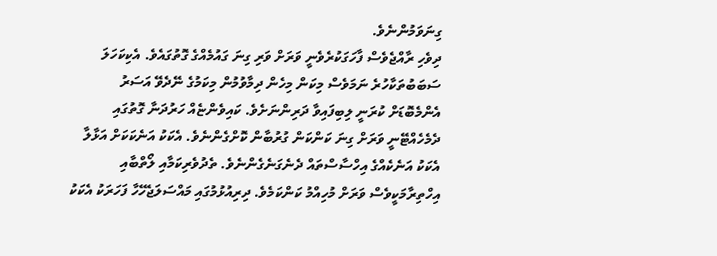ގިނަވަމުންނެވެ.
ދިވެހި ރާއްޖެވެސް ފާހަގަކުރެވެނީ ވަރަށް ވަރި ގިނަ ގައުމެއްގެ ގޮތުގައެވެ. އެކިކަހަލަ ސަބަބުތަކާހުރެ ނަމަވެސް މިކަން މިހެން ދިމާވުމުން މިކަމުގެ ނޭދެވޭ އަސަރު އެންމެބޮޑަށް ކުރަނީ ލިބިފައިވާ ދަރިންނަށެވެ. ކައިވެންޏެއް ހަރުދަނާ ގޮތުގައި ދެމެހެއްޓޭނީ ވަރަށް ގިނަ ކަންކަން ގުރުބާން ކޮށްގެންނެވެ. އެކަކު އަނެކަކަށް އަޅާލާ އެކަކު އަނެކެއްގެ އިހްސާސްތައް ދެނެގަނެގެންނެވެ. ތެދުވެރިކަމާއި ލޯތްބާއި އިހްތިރާމަކީވެސް ވަރަށް މުހިއްމު ކަންކަމެވެ. ދިރިއުޅުމުގައި މައްސަލަޖެހޭހާ ފަހަރަކު އެކަކު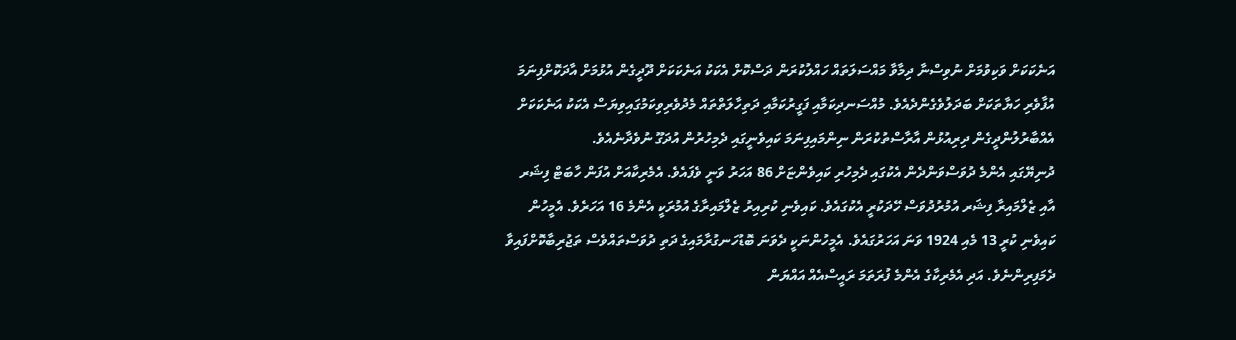އަނެކަކަށް ވަކިވުމަށް ނުވިސްނާ ދިމާވާ މައްސަލަތައް ހައްލުކުރަން ދަސްކޮށް އެކަކު އަނެކަކަށް ދޫދީގެން އުޅުމަށް އާދަކޮށްފިނަމަ އުފާވެރި ހަޔާތަކަށް ބަދަލުވެގެންދެއެވެ. މުއްސަނދިކަމާއި ފަގީރުކަމާއި ދަތިހާލަތްތައް މެދުވެރިވިކަމުގައިވިޔަސް އެކަކު އަނެކަކަށް އެއްބާރުލުންދީގެން ދިރިއުޅުން އާރާސްތުކުރަން ނިންމައިފިނަމަ ކައިވެނީގައި ދެމިހުރުން އުދަގޫ ނުވެދާނެއެވެ.
ދުނިޔޭގައި އެންމެ ދުވަސްވަންދެން އެކުގައި ދެމިހުރި ކައިވެންޏަށް 86 އަހަރު ވަނީ ވެފައެވެ. އެމެރިކާއަށް އުފަން ހާބަޓް ފިޝަރ އާއި ޒެލްމައިރާ ފިޝަރ އުމުރުދުވަސް ހޭދަކުރީ އެކުގައެވެ. ކައިވެނި ކުރިއިރު ޒެލްމައިރާގެ އުމުރަކީ އެންމެ 16 އަހަރެވެ. އެމީހުން ކައިވެނި ކުރީ 13 މެއި 1924 ވަނަ އަހަރުގައެވެ. އެމީހުންނަކީ ދެވަނަ ބޮޑުހަނގުރާމައިގެ ދަތި ދުވަސްތައްވެސް ތަޖުރިބާކޮށްފައިވާ ދެމަފިރިންނެވެ. އަދި އެމެރިކާގެ އެންމެ ފުރަތަމަ ރައީސްއެއް އައްޔަން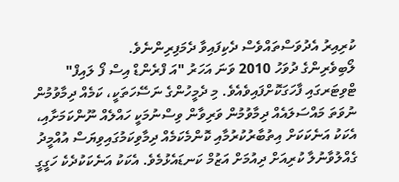ކުރިއިރު އެދުވަސްތައްވެސް ދެކިފައިވާ ދެމަފިރިންނެވެ.
ލޯބިވެރިންގެ ދުވަހު 2010 ވަނަ އަހަރު "އަ ފްރެންޑް އިސް ފޯ ލައިފް" ޓްވިޓަރގައި ފާހަގަކޮށްފައިވެއެވެ. މި ދެމީހުންގެ ނަސޭހަތަކީ، ކަމެއް ދިމާވުމުން ނުވަތަ މައްސަލައެއް ދިމާވުމުން ވަރިވާން ވިސްނުމަކީ ހައްލެއް ނޫންކަމަށާއި، އެކަކު އަނެކަކަށް އިތުބާރުކުރުމާއި ކޮންމެކަމެއް ދިމާވިކަމުގައިވިޔަސް އުއްމީދު ގެއްލުވާނުލާ ކުރިއަށް ދިއުމަށް އަޒުމް ކަނޑައެޅުމެވެ. އެކަކު އަނެކަކުދެކެ ހަގީގީ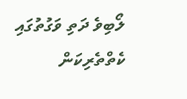ލޯބިވެ ދަތި ވަގުތުގައި ކެތްތެރިކަން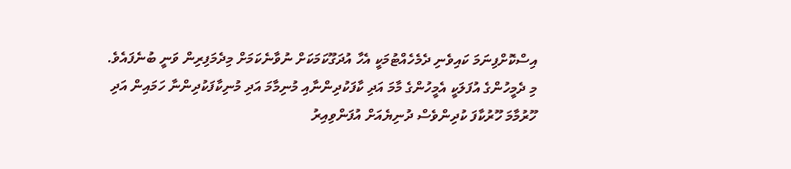އިސްކޮށްފިނަމަ ކައިވެނި ދެމެހެއްޓުމަކީ އެހާ އުދަގޫކަމަކަށް ނުވާނެކަމަށް މިދެމަފިރިން ވަނީ ބުނެފައެވެ.
މި ދެމީހުންގެ އުފަލަކީ އެމީހުންގެ މާމަ އަދި ކާފަކުދިންނާއި މުނިމާމަ އަދި މުނިކާފަކުދިންނާ ހަމައިން އަދި ހޫރުމާމަ ހޫރުކާފަ ކުދިންވެސް ދުނިޔެއަށް އުފަންވިއިރު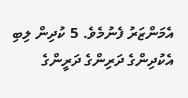އެމަންޒަރު ފެނުމެވެ. 5 ކުދިން ލިބި އެކުދިންގެ ދަރިންގެ ދަރީންގެ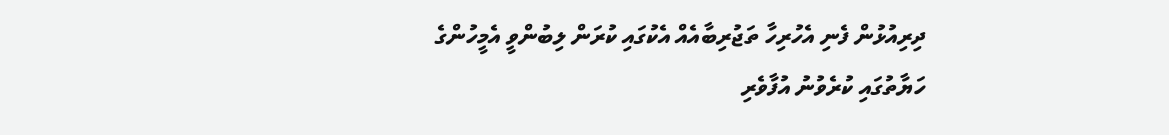ދިރިއުޅުން ފެނި އެހުރިހާ ތަޖުރިބާއެއް އެކުގައި ކުރަން ލިބުންވީ އެމީހުންގެ ހަޔާތުގައި ކުރެވުނު އުފާވެރި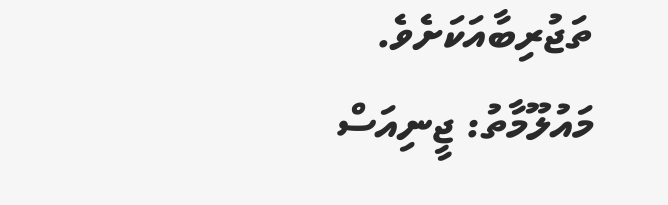ތަޖުރިބާއަކަށެވެ.
މައުލޫމާތު: ޖީނިއަސް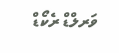ވަރލްޑް ރެކޯޑް